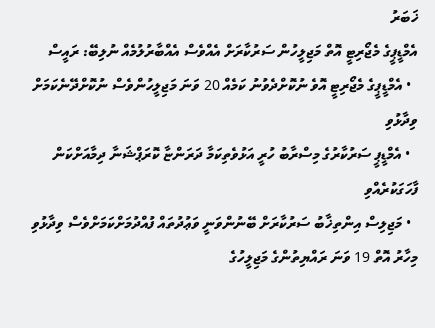ޚަބަރު
އެމްޑީޕީގެ މެޖޯރިޓީ އޮތް މަޖިލީހުން ސަރުކާރަށް އެއްވެސް އެއްބާރުލުމެއް ނުލިބޭ: ރައީސް
  • އެމްޑީޕީގެ މެޖޯރިޓީ އޮވެ ނުކޮށްދެވުނު ކަމެއް 20 ވަނަ މަޖިލީހުންވެސް ނުކޮށްދޭނެކަމަށް ވިދާޅުވި
  • އެމްޑީޕީ ސަރުކާރުގެ މިސްރާބު ހުރީ އަޅުވެތިކަމާ ދަރަންޏާ ކޮރަޕްޝަނާ ދިމާއަށްކަން ފާހަގަކުރެއްވި
  • މަޖިލިސް އިންތިޚާބު ސަރުކާރަށް ބޭނުންވަނީ ވަޢުދުތައް ފުއްދުމަށްކަމަށްވެސް ވިދާޅުވި
މިހާރު އޮތް 19 ވަނަ ރައްޔިތުންގެ މަޖިލީހުގެ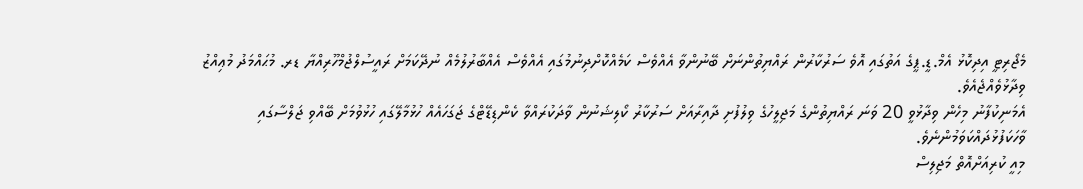މެޖޯރިޓީ އިދިކޮޅު އެމް.ޑީ.ޕީގެ އަތުގައި އޮވެ ސަރުކާރުން ރައްޔިތުންނަށް ބޭނުންވާ އެއްވެސް ކަމެއްކޮށްދިނުމުގައި އެއްވެސް އެއްބާރުލުމެއް ނުދޭކަމަށް ރައީސުލްޖުމްހޫރިއްޔާ ޑރ. މުޙައްމަދު މުޢިއްޒު ވިދާޅުވެއްޖެއެވެ.
އެމަނިކުފާނު މިހެން ވިދާޅުވީ 20 ވަނަ ރައްޔިތުންގެ މަޖިލީހުގެ ވިލުފުށި ދާއިރާއަށް ސަރުކާރު ކޯލިޝަނުން ވާދަކުރައްވާ ކެންޑިޑޭޓްގެ ޖަގަހައެއް ހުޅުމާލޭގައި ހުޅުވުމަށް ބޭއްވި ޖަލްސާގައި ވާހަކަފުޅުދައްކަވަމުންނެވެ.
މިއީ ކުރިއަށްއޮތް މަޖިލިސް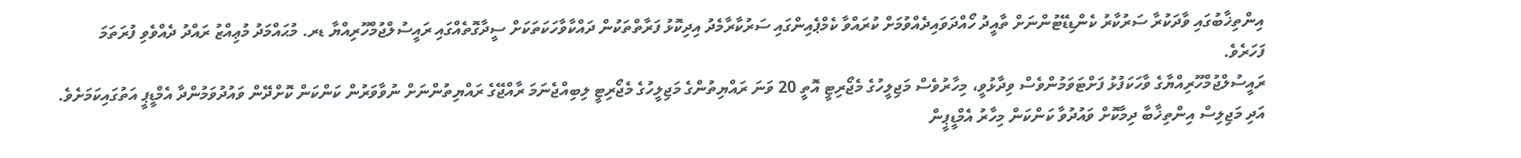އިންތިޚާބުގައި ވާދަކުރާ ސަރުކާރު ކެންޑިޑޭޓުންނަށް ތާއީދު ހޯއްދަވައިދެއްވުމަށް ކުރައްވާ ކެމްޕެއިންގައި ސަރުކާރާމެދު އިދިކޮޅު ފަރާތްތަކުން ދައްކާވާހަކަތަކަށް ސީދާގޮތެއްގައި ރައީސުލްޖުމްހޫރިއްޔާ ޑރ. މުޙައްމަދު މުޢިއްޒު ރައްދު ދެއްވެވި ފުރަތަމަ ފަހަރެވެ.
ރައީސުލްޖުމްހޫރިއްޔާގެ ވާހަކަފުޅު ފަށްޓަވަމުންވެސް ވިދާޅުވީ، މިހާރުވެސް މަޖިލީހުގެ މެޖޯރިޓީ އޮތީ 20 ވަނަ ރައްޔިތުންގެ މަޖިލީހުގެ މެޖޯރިޓީ ލިބިއްޖެނަމަ ރާއްޖޭގެ ރައްޔިތުންނަށް ނުވާވަރުން ކަންކަން ކޮށްދޭން ވައުދުވަމުންދާ އެމްޑީޕީ އަތުގައިކަމަށެވެ. އަދި މަޖިލިސް އިންތިޚާބާ ދިމާކޮށް ވައުދުވާ ކަންކަން މިހާރު އެމްޑީޕީން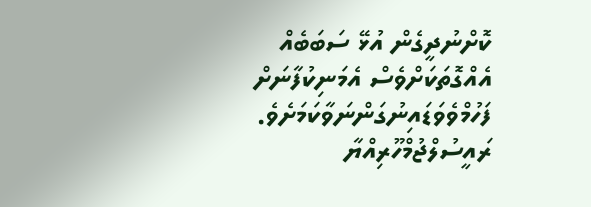ކޮށްނުދީގެން އުޅޭ ސަބަބެއް އެއްގޮތަކަށްވެސް އެމަނިކުފާނަށް ފަހުމްވެވަޑައިނުގަންނަވާކަމަށެވެ.
ރައީސުލްޖުމްހޫރިއްޔާ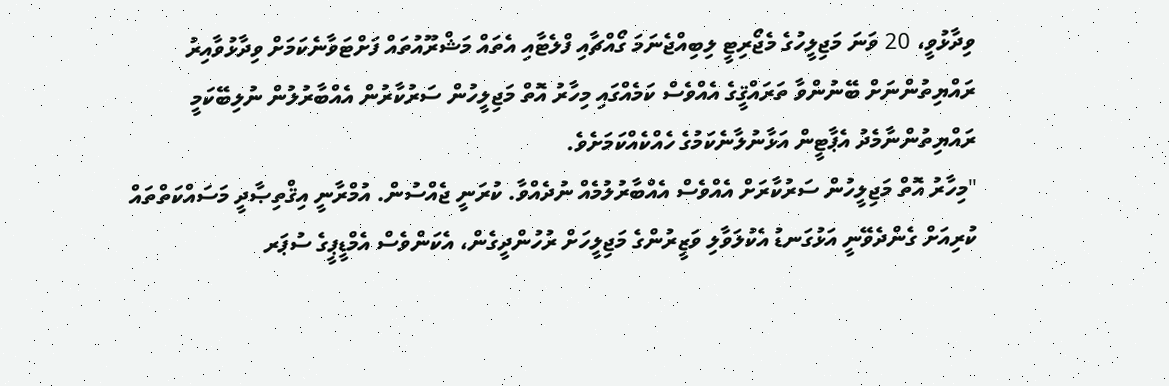ވިދާޅުވީ، 20 ވަނަ މަޖިލީހުގެ މެޖޯރިޓީ ލިބިއްޖެނަމަ ގޯއްޗާއި ފްލެޓާއި އެތައް މަޝްރޫއުތައް ފަށްޓަވާނެކަމަށް ވިދާޅުވާއިރު ރައްޔިތުންނަށް ބޭނުންވާ ތަރައްޤީގެ އެއްވެސް ކަމެއްގައި މިހާރު އޮތް މަޖިލީހުން ސަރުކާރުން އެއްބާރުލުން ނުލިބޭކަމީ ރައްޔިތުންނާމެދު އެޕާޓީން އަޅާނުލާނެކަމުގެ ހެއްކެއްކަމަށެވެ.
"މިހާރު އޮތް މަޖިލީހުން ސަރުކާރަށް އެއްވެސް އެއްބާރުލުމެއް ނުދެއްވާ. ކުރަނީ ޖެއްސުން. އުމްރާނީ އިޤްތިޞާދީ މަސައްކަތްތައް ކުރިއަށް ގެންދެވޭނީ އަޅުގަނޑު އެކުލަވާލި ވަޒީރުންގެ މަޖިލީހަށް ރުހުންދީގެން، އެކަންވެސް އެމްޑީޕީގެ ސުޕަރ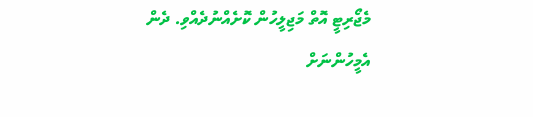މެޖޯރިޓީ އޮތް މަޖިލީހުން ކޮށެއްނުދެއްވި. ދެން އެމީހުންނަށް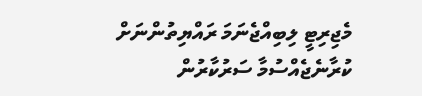މެޖިރިޓީ ލިބިއްޖެނަމަ ރައްޔިތުންނަށް ކުރާނެޖެއްސުމާ ސަރުކާރުން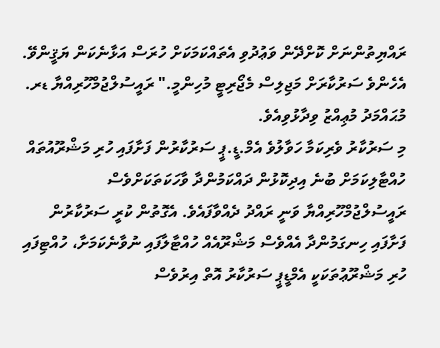ރައްޔިތުންނަށް ކޮށްދޭން ވަޢުދުވި އެތައްކަމަކަށް ހުރަސް އަޅާނެކަން ޔަޤީންވޭ. އެހެންވެ ސަރުކާރަށް މަޖިލިސް މެޖޯރިޓީ މުހިންމީ." ރައީސުލްޖުމްހޫރިއްޔާ ޑރ. މުޙައްމަދު މުޢިއްޒު ވިދާޅުވިއެވެ.
މި ސަރުކާރު ވެރިކަމާ ހަވާލުވެ އެމް.ޑީ.ޕީ ސަރުކާރުން ފަށާފައި ހުރި މަޝްރޫއުތައް ހުއްޓާލިކަމަށް ބުނެ އިދިކޮޅުން ދައްކަމުންދާ ވާހަކަތަކަށްވެސް ރައީސުލްޖުމްހޫރިއްޔާ ވަނީ ރައްދު ދެއްވާފައެވެ. އެގޮތުން ކުރީ ސަރުކާރުން ފަށާފައި ހިނގަމުންދާ އެއްވެސް މަޝްރޫއެއް ހުއްޓާލާފައި ނުވާނެކަމަށާ، ހުއްޓިފައި ހުރި މަޝްރޫޢުތަކަކީ އެމްޑީޕީ ސަރުކާރު އޮތް އިރުވެސް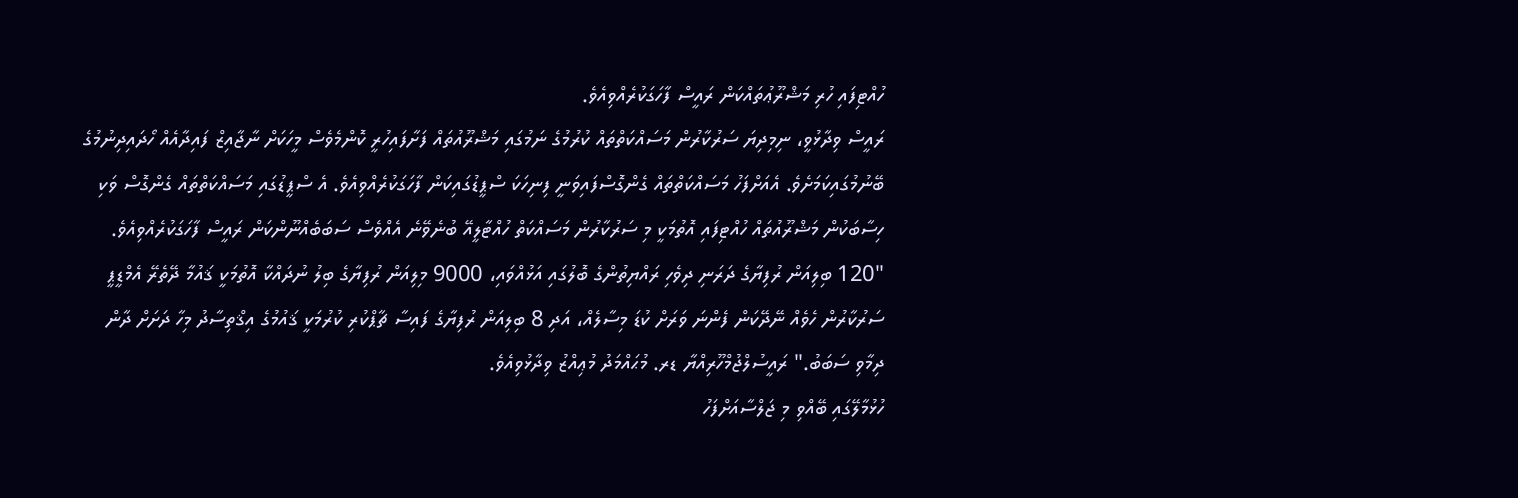ހުއްޓިފައި ހުރި މަޝްރޫޢުތައްކަން ރައީސް ފާހަގަކުރެއްވިއެވެ.
ރައީސް ވިދާޅުވީ، ނިމިދިޔަ ސަރުކާރުން މަސައްކަތްތައް ކުރުމުގެ ނަމުގައި މަޝްރޫއުތައް ފަށާފައިހުރީ ކޮންމެވެސް މީހަކަށް ނާޖާއިޒް ފައިދާއެއް ހޯދައިދިނުމުގެ ބޭނުމުގައިކަމަށެވެ. އެއަށްފަހު މަސައްކަތްތައް ގެންގޮސްފައިވަނީ ފިނިހަކަ ސްޕީޑުގައިކަން ފާހަގަކުރެއްވިއެވެ. އެ ސްޕީޑުގައި މަސައްކަތްތައް ގެންގޮސް ވަކި ހިސާބަކުން މަޝްރޫއުތައް ހުއްޓިފައި އޮތުމަކީ މި ސަރުކާރުން މަސައްކަތް ހުއްޓާލީއޭ ބުނެވޭނެ އެއްވެސް ސަބަބެއްނޫންކަން ރައީސް ފާހަގަކުރެއްވިއެވެ.
"120 ބިލިއަން ރުފިޔާގެ ދަރަނި ދިވެހި ރައްޔިތުންގެ ބޮލުގައި އަޅުއްވައި، 9000 މިލިއަން ރުފިޔާގެ ބިލު ނުދައްކާ އޮތުމަކީ ޤައުމާ ދޭތެރޭ އެމްޑީޕީ ސަރުކާރުން ހެވެއް ނޭދޭކަން ފެންނަ ވަރަށް ކުޑަ މިސާލެއް، އަދި 8 ބިލިއަން ރުފިޔާގެ ފައިސާ ޗާޕްކުރި ކުރުމަކީ ޤައުމުގެ އިޤްތިސާދު މިހާ ދަށަށް ދާން ދިމާވި ސަބަބު." ރައީސުލްޖުމްހޫރިއްޔާ ޑރ. މުޙައްމަދު މުޢިއްޒު ވިދާޅުވިއެވެ.
ހުޅުމާލޭގައި ބޭއްވި މި ޖަލްސާއަށްފަހު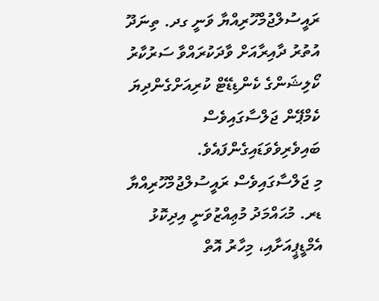ރައީސުލްޖުމްހޫރިއްޔާ ވަނީ ގދ. ތިނަދޫ އުތުރު ދާއިރާއަށް ވާދަކުރައްވާ ސަރުކާރު ކޯލިޝަންގެ ކެންޑިޑޭޓް ކުރިއަށްގެންދިޔަ ކެމްޕޭން ޖަލްސާގައިވެސް ބައިވެރިވެވަޑައިގެންފައެވެ.
މި ޖަލްސާގައިވެސް ރައީސުލްޖުމްހޫރިއްޔާ ޑރ. މުޙައްމަދު މުޢިއްޒުވަނީ އިދިކޮޅު އެމްޑީޕީއަށާއި، މިހާރު އޮތް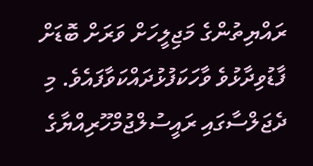ރައްޔިތުންގެ މަޖިލީހަށް ވަރަށް ބޮޑަށް ފާޑުވިދާޅުވެ ވާހަކަފުޅުދައްކަވާފައެވެ. މި ދެޖަލްސާގައި ރައީސުލްޖުމްހޫރިއްޔާގެ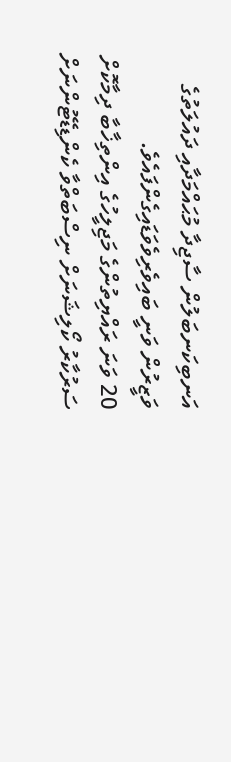އަނބިކަނބަލުން ސާޖިދާ މުޙައްމަދާއި ދައުލަތުގެ ވަޒީރުން ވަނީ ބައިވެރިވެވަޑައިގެންފައެވެ.
20 ވަނަ ރައްޔިތުންގެ މަޖިލީހުގެ އިންތިޚާބާ ދިމާކޮށް ސަރުކާރު ކޯލިޝަނަށް ނިސްބަތްވާ ކެންޑިޑޭޓުންނަށް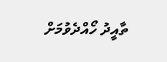ތާއީދު ހޯއްދެވުމަށް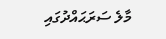މާލެ ސަރަޙައްދުގައި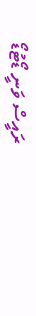ރައީސް ވަނީ ޑޯޓުޑޯ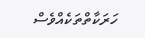ހަރަކާތްތަކެއްވެސް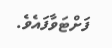ފަށްޓަވާފައެވެ.